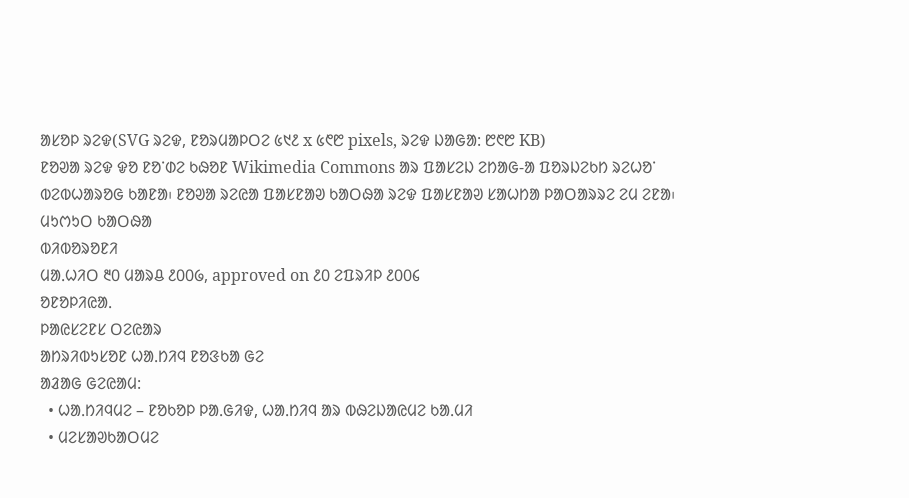ᱟᱥᱚᱞ ᱨᱮᱫ(SVG ᱨᱮᱫ, ᱱᱚᱨᱢᱟᱞᱛᱮ ᱕᱑᱒ x ᱕᱖᱘ pixels, ᱨᱮᱫ ᱡᱟᱜᱟ: ᱘᱖᱘ KB)
ᱱᱚᱣᱟ ᱨᱮᱫ ᱫᱚ ᱱᱚᱸᱰᱮ ᱠᱷᱚᱱ Wikimedia Commons ᱟᱨ ᱯᱟᱥᱮᱡ ᱮᱴᱟᱜ-ᱟ ᱯᱚᱨᱡᱮᱠᱴ ᱨᱮᱦᱚᱸ ᱵᱮᱵᱦᱟᱨᱚᱜ ᱠᱟᱱᱟ᱾ ᱱᱚᱣᱟ ᱨᱮᱭᱟ ᱯᱟᱥᱱᱟᱣ ᱠᱟᱛᱷᱟ ᱨᱮᱫ ᱯᱟᱥᱱᱟᱣ ᱥᱟᱦᱴᱟ ᱞᱟᱛᱟᱨᱨᱮ ᱮᱢ ᱮᱱᱟ᱾
ᱢᱩᱬᱩᱛ ᱠᱟᱛᱷᱟ
ᱵᱤᱵᱚᱨᱚᱱᱤ
ᱢᱟᱹᱦᱤᱛ ᱓᱐ ᱢᱟᱨᱪ ᱒᱐᱐᱙, approved on ᱒᱐ ᱮᱯᱨᱤᱞ ᱒᱐᱐᱔
ᱚᱱᱚᱞᱤᱭᱟᱹ
ᱞᱟᱭᱥᱮᱱᱥ ᱛᱮᱭᱟᱨ
ᱟᱴᱨᱤᱵᱩᱥᱚᱱ ᱦᱟᱹᱴᱤᱧ ᱱᱚᱝᱠᱟ ᱜᱮ
ᱟᱲᱟᱜ ᱜᱮᱭᱟᱢ:
  • ᱦᱟᱹᱴᱤᱧᱢᱮ – ᱱᱚᱠᱚᱞ ᱞᱟᱹᱜᱤᱫ, ᱦᱟᱹᱴᱤᱧ ᱟᱨ ᱵᱷᱮᱡᱟᱭᱢᱮ ᱠᱟᱹᱢᱤ
  • ᱢᱮᱥᱟᱣᱠᱟᱛᱢᱮ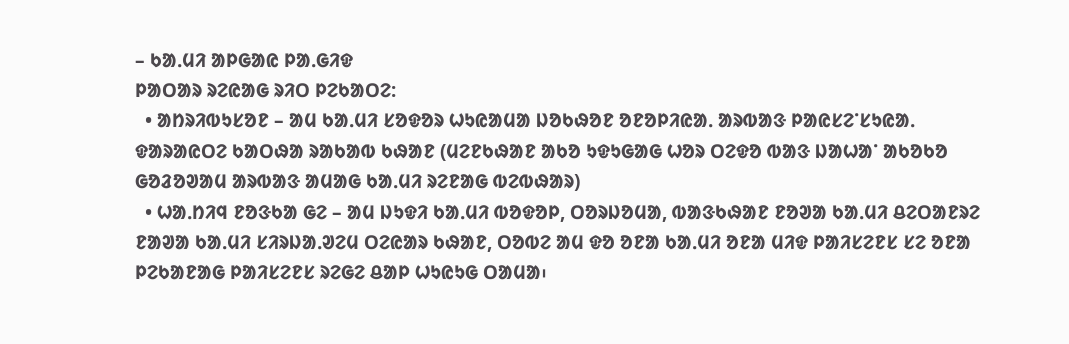– ᱠᱟᱹᱢᱤ ᱟᱞᱜᱟᱭ ᱞᱟᱹᱜᱤᱫ
ᱞᱟᱛᱟᱨ ᱨᱮᱭᱟᱜ ᱨᱤᱛ ᱞᱮᱠᱟᱛᱮ:
  • ᱟᱴᱨᱤᱵᱩᱥᱚᱱ – ᱟᱢ ᱠᱟᱹᱢᱤ ᱥᱚᱫᱚᱨ ᱦᱩᱭᱟᱢᱟ ᱡᱚᱠᱷᱚᱱ ᱚᱱᱚᱞᱤᱭᱟᱹ ᱟᱨᱵᱟᱝ ᱞᱟᱭᱥᱮᱸᱥᱩᱭᱟᱹ ᱫᱟᱨᱟᱭᱛᱮ ᱠᱟᱛᱷᱟ ᱨᱟᱠᱟᱵ ᱠᱷᱟᱱ (ᱢᱮᱱᱠᱷᱟᱱ ᱟᱠᱚ ᱩᱫᱩᱜᱟᱜ ᱦᱚᱨ ᱛᱮᱫᱚ ᱵᱟᱝ ᱡᱟᱦᱟᱸ ᱟᱠᱚᱠᱚ ᱜᱚᱲᱚᱣᱟᱢ ᱟᱨᱵᱟᱝ ᱟᱢᱟᱜ ᱠᱟᱹᱢᱤ ᱨᱮᱱᱟᱜ ᱵᱮᱵᱷᱟᱨ)
  • ᱦᱟᱹᱴᱤᱧ ᱱᱚᱝᱠᱟ ᱜᱮ – ᱟᱢ ᱡᱩᱫᱤ ᱠᱟᱹᱢᱤ ᱵᱚᱫᱚᱞ, ᱛᱚᱨᱡᱚᱢᱟ, ᱵᱟᱝᱠᱷᱟᱱ ᱱᱚᱣᱟ ᱠᱟᱹᱢᱤ ᱪᱮᱛᱟᱱᱨᱮ ᱱᱟᱣᱟ ᱠᱟᱹᱢᱤ ᱥᱤᱨᱡᱟᱹᱣᱮᱢ ᱛᱮᱭᱟᱨ ᱠᱷᱟᱱ, ᱛᱚᱵᱮ ᱟᱢ ᱫᱚ ᱚᱱᱟ ᱠᱟᱹᱢᱤ ᱚᱱᱟ ᱢᱤᱫ ᱞᱟᱤᱥᱮᱱᱥ ᱥᱮ ᱚᱱᱟ ᱞᱮᱠᱟᱱᱟᱜ ᱞᱟᱤᱥᱮᱱᱥ ᱨᱮᱜᱮ ᱪᱟᱞ ᱦᱩᱭᱩᱜ ᱛᱟᱢᱟ᱾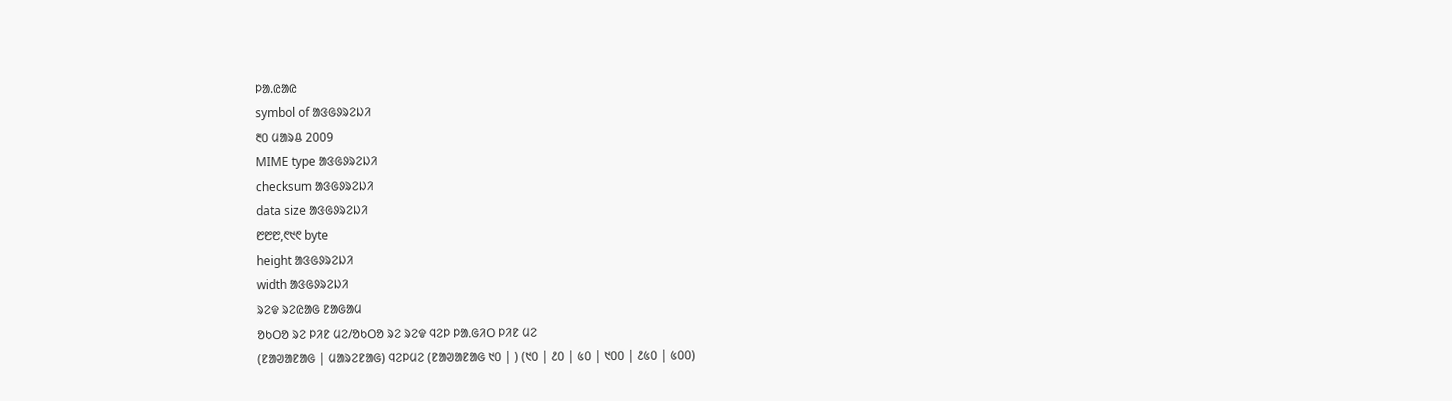ᱞᱟ.ᱭᱟᱭ
symbol of ᱟᱝᱜᱽᱨᱮᱡᱤ
᱓᱐ ᱢᱟᱨᱪ 2009
MIME type ᱟᱝᱜᱽᱨᱮᱡᱤ
checksum ᱟᱝᱜᱽᱨᱮᱡᱤ
data size ᱟᱝᱜᱽᱨᱮᱡᱤ
᱘᱘᱘,᱖᱑᱖ byte
height ᱟᱝᱜᱽᱨᱮᱡᱤ
width ᱟᱝᱜᱽᱨᱮᱡᱤ
ᱨᱮᱫ ᱨᱮᱭᱟᱜ ᱱᱟᱜᱟᱢ
ᱚᱠᱛᱚ ᱨᱮ ᱞᱤᱱ ᱢᱮ/ᱚᱠᱛᱚ ᱨᱮ ᱨᱮᱫ ᱧᱮᱞ ᱞᱟᱹᱜᱤᱛ ᱞᱤᱱ ᱢᱮ
(ᱱᱟᱣᱟᱱᱟᱜ | ᱢᱟᱨᱮᱱᱟᱜ) ᱧᱮᱞᱢᱮ (ᱱᱟᱣᱟᱱᱟᱜ ᱑᱐ | ) (᱑᱐ | ᱒᱐ | ᱕᱐ | ᱑᱐᱐ | ᱒᱕᱐ | ᱕᱐᱐)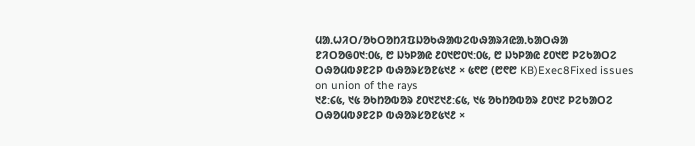ᱢᱟᱹᱦᱤᱛ/ᱚᱠᱛᱚᱴᱤᱯᱡᱚᱠᱷᱟᱵᱮᱵᱷᱟᱨᱤᱭᱟᱹᱠᱟᱛᱷᱟ
ᱱᱤᱛᱚᱜ᱐᱑:᱐᱕, ᱘ ᱡᱩᱞᱟᱭ ᱒᱐᱑᱘᱐᱑:᱐᱕, ᱘ ᱡᱩᱞᱟᱭ ᱒᱐᱑᱘ ᱞᱮᱠᱟᱛᱮ ᱛᱷᱚᱢᱵᱽᱱᱮᱞ ᱵᱷᱚᱨᱥᱚᱱ᱕᱑᱒ × ᱕᱖᱘ (᱘᱖᱘ KB)Exec8Fixed issues on union of the rays
᱑᱒:᱔᱕, ᱑᱕ ᱚᱠᱴᱚᱵᱚᱨ ᱒᱐᱑᱗᱑᱒:᱔᱕, ᱑᱕ ᱚᱠᱴᱚᱵᱚᱨ ᱒᱐᱑᱗ ᱞᱮᱠᱟᱛᱮ ᱛᱷᱚᱢᱵᱽᱱᱮᱞ ᱵᱷᱚᱨᱥᱚᱱ᱕᱑᱒ ×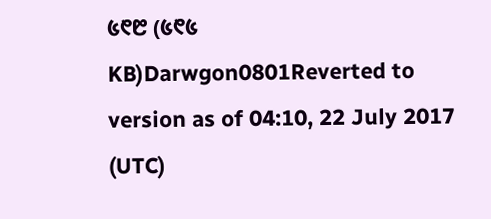᱕᱖᱘ (᱕᱖᱕ KB)Darwgon0801Reverted to version as of 04:10, 22 July 2017 (UTC)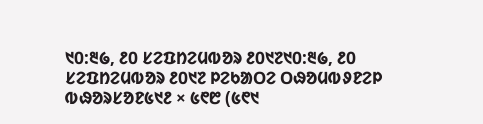᱑᱐:᱓᱙, ᱒᱐ ᱥᱮᱯᱴᱮᱢᱵᱚᱨ ᱒᱐᱑᱗᱑᱐:᱓᱙, ᱒᱐ ᱥᱮᱯᱴᱮᱢᱵᱚᱨ ᱒᱐᱑᱗ ᱞᱮᱠᱟᱛᱮ ᱛᱷᱚᱢᱵᱽᱱᱮᱞ ᱵᱷᱚᱨᱥᱚᱱ᱕᱑᱒ × ᱕᱖᱘ (᱕᱖᱑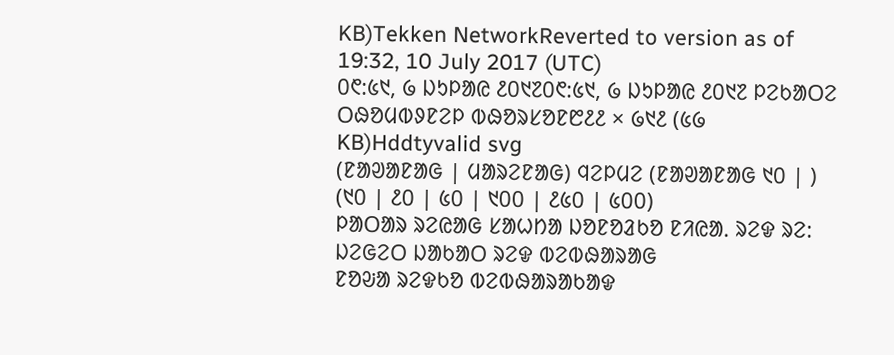KB)Tekken NetworkReverted to version as of 19:32, 10 July 2017 (UTC)
᱐᱖:᱕᱑, ᱙ ᱡᱩᱞᱟᱭ ᱒᱐᱑᱗᱐᱖:᱕᱑, ᱙ ᱡᱩᱞᱟᱭ ᱒᱐᱑᱗ ᱞᱮᱠᱟᱛᱮ ᱛᱷᱚᱢᱵᱽᱱᱮᱞ ᱵᱷᱚᱨᱥᱚᱱ᱘᱒᱒ × ᱙᱑᱒ (᱕᱙ KB)Hddtyvalid svg
(ᱱᱟᱣᱟᱱᱟᱜ | ᱢᱟᱨᱮᱱᱟᱜ) ᱧᱮᱞᱢᱮ (ᱱᱟᱣᱟᱱᱟᱜ ᱑᱐ | ) (᱑᱐ | ᱒᱐ | ᱕᱐ | ᱑᱐᱐ | ᱒᱕᱐ | ᱕᱐᱐)
ᱞᱟᱛᱟᱨ ᱨᱮᱭᱟᱜ ᱥᱟᱦᱴᱟ ᱡᱚᱱᱚᱲᱠᱚ ᱱᱤᱭᱟᱹ ᱨᱮᱫ ᱨᱮ:
ᱡᱮᱜᱮᱛ ᱡᱟᱠᱟᱛ ᱨᱮᱫ ᱵᱮᱵᱷᱟᱨᱟᱜ
ᱱᱚᱶᱟ ᱨᱮᱫᱠᱚ ᱵᱮᱵᱷᱟᱨᱟᱠᱟᱫ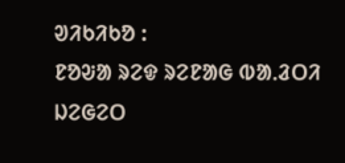ᱣᱤᱠᱤᱠᱚ :
ᱱᱚᱶᱟ ᱨᱮᱫ ᱨᱮᱱᱟᱜ ᱵᱟᱹᱲᱛᱤ ᱡᱮᱜᱮᱛ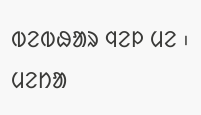ᱵᱮᱵᱷᱟᱨ ᱧᱮᱞ ᱢᱮ ᱾
ᱢᱮᱴᱟ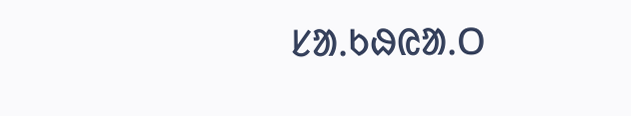ᱥᱟᱹᱠᱷᱭᱟᱹᱛ